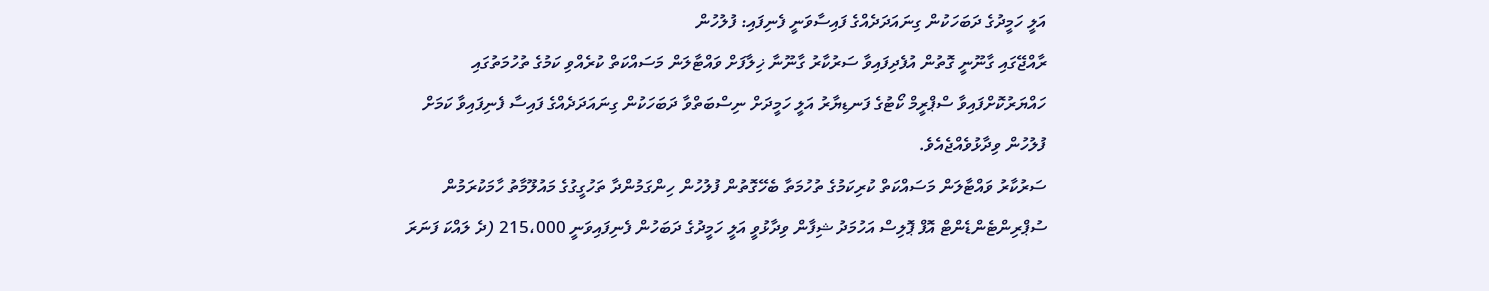އަލީ ހަމީދުގެ ދަބަހަކުން ގިނައަދަދެއްގެ ފައިސާވަނީ ފެނިފައި: ފުލުހުން
ރާއްޖޭގައި ގާނޫނީ ގޮތުން އުފެދިފައިވާ ސަރުކާރު ގާނޫނާ ޚިލާފަށް ވައްޓާލަން މަސައްކަތް ކުރެއްވި ކަމުގެ ތުހުމަތުގައި ހައްޔަރުކޮށްފައިވާ ސްޕްރީމް ކޯޓުގެ ފަނޑިޔާރު އަލީ ހަމީދަށް ނިސްބަތްވާ ދަބަހަކުން ގިނައަދަދެއްގެ ފައިސާ ފެނިފައިވާ ކަމަށް ފުލުހުން ވިދާޅުވެއްޖެއެވެ.
ސަރުކާރު ވައްޓާލަން މަސައްކަތް ކުރިކަމުގެ ތުހުމަތާ ބެހޭގޮތުން ފުލުހުން ހިންގަމުންދާ ތަހުގީގުގެ މައުލޫމާތު ހާމަކުރަމުން ސުޕްރިންޓެންޑެންޓް އޮފް ޕޮލިސް އަހުމަދު ޝިފާން ވިދާޅުވީ އަލީ ހަމީދުގެ ދަބަހުން ފެނިފައިވަނީ 215،000 (ދެ ލައްކަ ފަނަރަ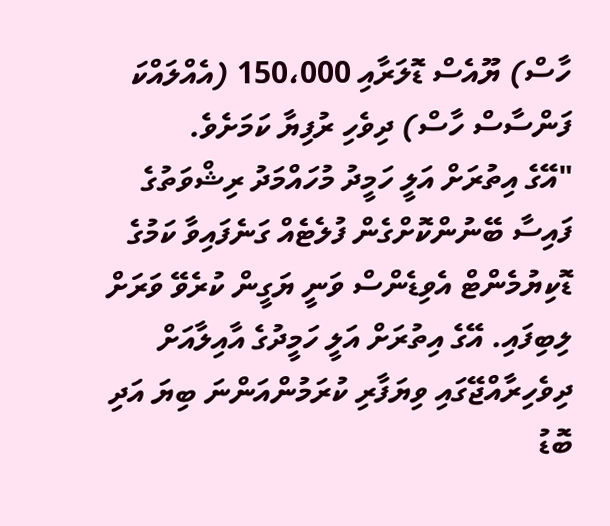ހާސް) ޔޫއެސް ޑޮލަރާއި 150،000 (އެއްލައްކަ ފަންސާސް ހާސް) ދިވެހި ރުފިޔާ ކަމަށެވެ.
"އޭގެ އިތުރަށް އަލީ ހަމީދު މުހައްމަދު ރިޝްވަތުގެ ފައިސާ ބޭނުންކޮށްގެން ފުލެޓެއް ގަނެފައިވާ ކަމުގެ ޑޮކިޔުމެންޓް އެވިޑެންސް ވަނީ ޔަގީން ކުރެވޭ ވަރަށް ލިބިފައި. އޭގެ އިތުރަށް އަލީ ހަމީދުގެ އާއިލާއަށް ދިވެހިރާއްޖޭގައި ވިޔަފާރި ކުރަމުންއަންނަ ބިޔަ އަދި ބޮޑު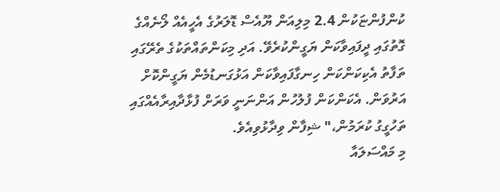ކުންފުންޏަކުން 2.4 މިލިއަން ޔޫއެސް ޑޮލަރުގެ އެހީއެއް ލޯނެއްގެ ގޮތުގައި ދީފައިވާކަން ޔަގީންކުރެވޭ. އަދި މިކަންތައްތަކުގެ ތެރޭގައި ތަފާތު އެކިކަންކަން ހިނގާފައިވާކަން އަޅުގަނޑުމެން ޔަގީންކޮށް އަރުވަން. އެކަންކަން ފުލުހުން އަންނަނީ ވަރަށް ފުޅާދާއިރާއެއްގައި ތަހުގީގު ކުރަމުން،" ޝިފާން ވިދާޅުވިއެވެ.
މި މައްސަލައާ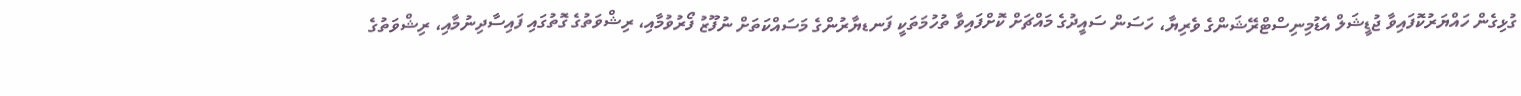ގުޅިގެން ހައްޔަރުކޮފައިވާ ޖުޑީޝަލް އެޑުމިނިސްޓްރޭޝަންގެ ވެރިޔާ، ހަސަން ސައީދުގެ މައްޗަށް ކޮށްފައިވާ ތުހުމަތަކީ ފަނޑޔާރުންގެ މަސައްކަތަށް ނުފޫޒު ފޯރުވުމާއި، ރިޝްވަތުގެ ގޮތުގައި ފައިސާދިނުމާއި، ރިޝްވަތުގެ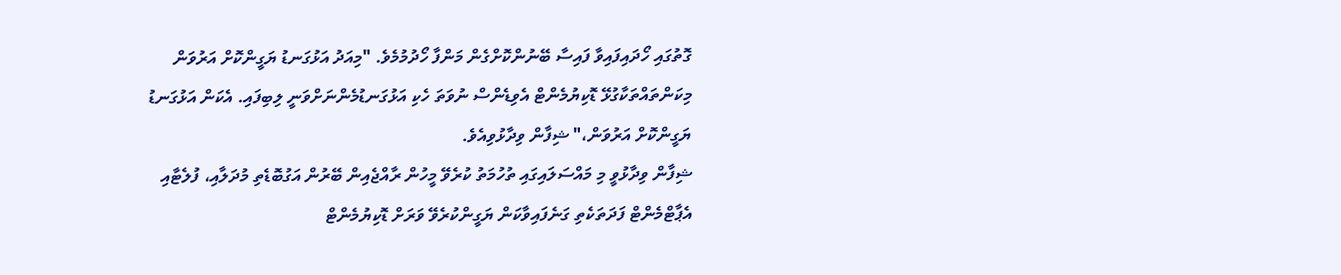ގޮތުގައި ހޯދައިފައިވާ ފައިސާ ބޭނުންކޮށްގެން މަންފާ ހޯދުމުމެވެ. "މިއަދު އަޅުގަނޑު ޔަގީންކޮށް އަރުވަން މިކަންތައްތަކާގުޅޭ ޑޮކިޔުމެންޓް އެވިޑެންސް ނުވަތަ ހެކި އަޅުގަނޑުމެންނަށްވަނީ ލިބިފައި. އެކަން އަޅުގަނޑު ޔަގީންކޮށް އަރުވަން،" ޝިފާން ވިދާޅުވިއެވެ.
ޝިފާން ވިދާޅުވީ މި މައްސަލައިގައި ތުހުމަތު ކުރެވޭ މީހުން ރާއްޖެއިން ބޭރުން އަގުބޮޑެތި މުދަލާއި، ފުލެޓާއި އެޕާޓްމެންޓް ފަދަތަކެތި ގަނެފައިވާކަން ޔަގީންކުރެވޭ ވަރަށް ޑޮކިޔުމެންޓް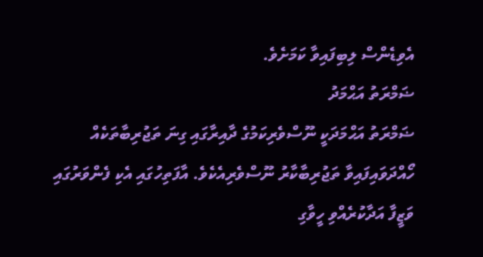އެވިޑެންސް ލިބިފައިވާ ކަމަށެވެ.
ޟަމްރަތު އަޙްމަދު
ޟަމްރަތު އަޙްމަދަކީ ނޫސްވެރިކަމުގެ ދާއިރާގައި ގިނަ ތަޖުރިބާތަކެއް ހޯއްދަވައިފައިވާ ތަޖުރިބާކާރު ނޫސްވެރިއެކެވެ. އާފަތިހުގައި އެކި ފެންވަރުގައި ވަޒީފާ އަދާކުރެއްވި ހީވާގި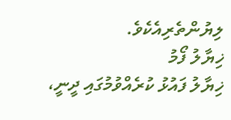ލިޔުންތެރިއެކެވެ.
ޚިޔާލު ފޯމު
ޚިޔާލު ފައުޅު ކުރެއްވުމުގައި ދީނީ،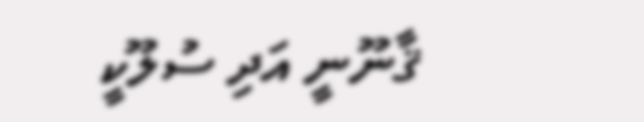ޤާނޫނީ އަދި ސުލޫކީ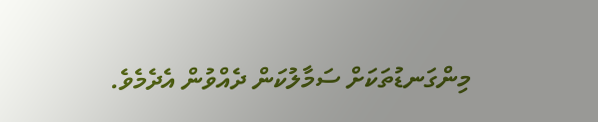މިންގަނޑުތަކަށް ސަމާލުކަން ދެއްވުން އެދެމެވެ.